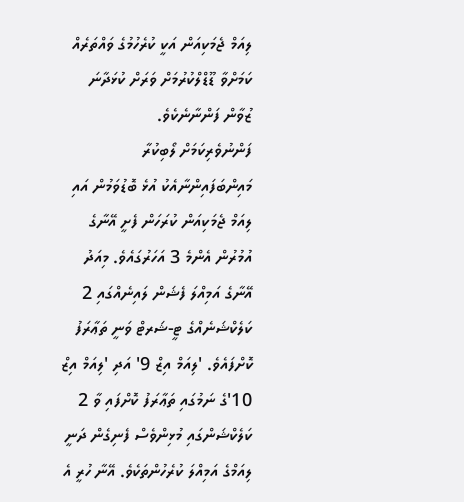ލިއަމް ޖެމަކިއަން އަކީ ކުރެހުމުގެ ވައްތަރެއް ކަމަށްވާ ޑޫޑްލްކުރުމަށް ވަރަށް ކުޅަދާނަ ޒުވާން ފަންނާނެކެވެ.
ފަންނުވެރިކަމަށް ލޯބިކުރާ މައިންބަފައިންނާއެކު އުޅެ ބޮޑުވަމުން އައި ލިއަމް ޖެމަކިއަން ކުރަހަން ފެށީ އޭނާގެ އުމުރުން އެންމެ 3 އަހަރުގައެވެ. މިއަދު އޭނާގެ އަމިއްލަ ފެޝަން ލައިނެއްގައި 2 ކަލެކްޝަނެއްގެ ޓީ-ޝަރޓް ވަނީ ތަޢާރަފު ކޮށްފައެވެ. 'ލިއަމް އިޒް 9' އަދި 'ލިއަމް އިޒް 10'ގެ ނަމުގައި ތަޢާރަފު ކޮށްފައި ވާ 2 ކަލެކްޝަންގައި މުޅިންވެސް ފެނިގެން ދަނީ ލިއަމްގެ އަމިއްލަ ކުރެހުންތަކެވެ. އޭނާ ހުރީ އެ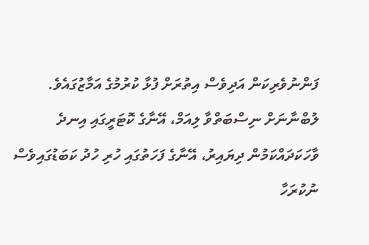ފަންނުވެރިކަން އަދިވެސް އިތުރަށް ފުޅާ ކުރުމުގެ އަމާޒުގައެވެ.
ލުބްނާނަށް ނިސްބަތްވާ ލިއަމް، އޭނާގެ ކޮޓަރީގައި އިނދެ ވާހަކަދައްކަމުން ދިޔައިރު، އޭނާގެ ފަހަތުގައި ހުރި ހުދު ކަބަޑުގައިވެސް ނުކުރަހާ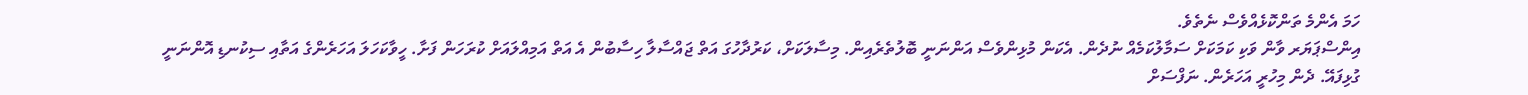ހަމަ އެންމެ ތަންކޮޅެއްވެސް ނެތެވެ.
އިންސްޕަޔަރ ވާން ވަކި ކަމަކަށް ސަމާލުކަމެއް ނުދެން. އެކަން މުޅިންވެސް އަންނަނީ ބޮލުތެރެއިން. މިސާލަކަށް، ކަރުދާހުގަ އަތް ޖައްސާލާ ހިސާބުން އެ އަތް އަމިއްލައަށް ކުރަހަން ފަށާ. ހީވާކަހަލަ އަހަރެންގެ އަތާއި ސިކުނޑި އޮންނަނީ ގުޅިފައޭ. ދެން މިހުރީ އަހަރެން. ނަފްސަށް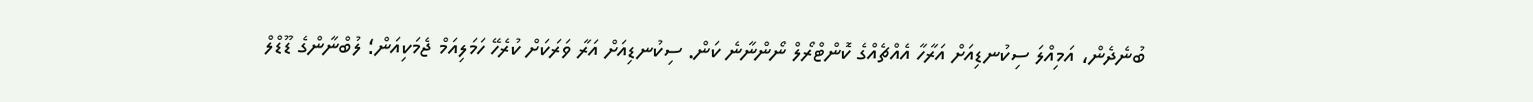ބުނެދެން، އަމިއްލަ ސިކުނޑިއަށް އަރާހާ އެއްޗެއްގެ ކޮންޓްރޯލް ނޯންނާނެ ކަން. ސިކުނޑިއަށް އަރާ ވަރަކަށް ކުރެހޭ ހަމަލިއަމް ޖެމަކިއަން؛ ލުބްނާންގެ ޑޫޑްލް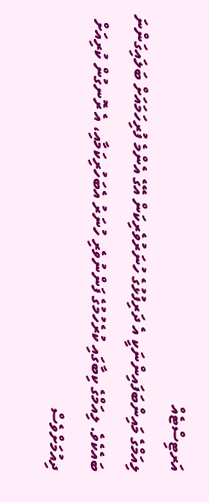އަރޓިސްޓެއް
ލިއަމްގެ މައިންބަފައިންނަކީ އެ ދަރިފުޅުގެ ހުނަރުވެރިކަން އޭގެ އެންމެ ފުރިހަމައަށް ބަލައިގަންނަ ބައެކެވެ. ލިއަމްގެ ކިބާގައި ކުރެހުމުގެ ފަންނުވެރި ހުނަރު އެބަހުރިކަމާއި، އެ ރޮނގުން ކުރިއަށް ދިއުމަށްވެސް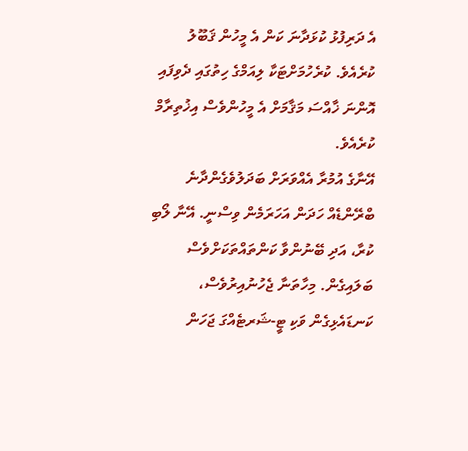އެ ދަރިފުޅު ކުޅަދާނަ ކަން އެ މީހުން ޤަބޫލު ކުރެއެވެ. ކުރެހުމަށްޓަކާ ލިއަމްގެ ހިތުގައި ދެވިފައި އޮންނަ ޚާއްސަ މަޤާމަށް އެ މީހުންވެސް އިޚުތިރާމް ކުރެއެވެ.
އޭނާގެ އުމުރާ އެއްވަރަށް ބަދަލުވެގެންދާނެ ބްރޭންޑެއް ހަދަން އަހަރަމެން ވިސްނީ. އޭނާ ލޯބި ކުރާ، އަދި ބޭނުންވާ ކަންތައްތަކަށްވެސް ބަލައިގެން. މިހާތަނާ ޖެހުނުއިރުވެސް، ކަނޑައެޅިގެން ވަކި ޓީ-ޝަރޓެއްގަ ޖަހަން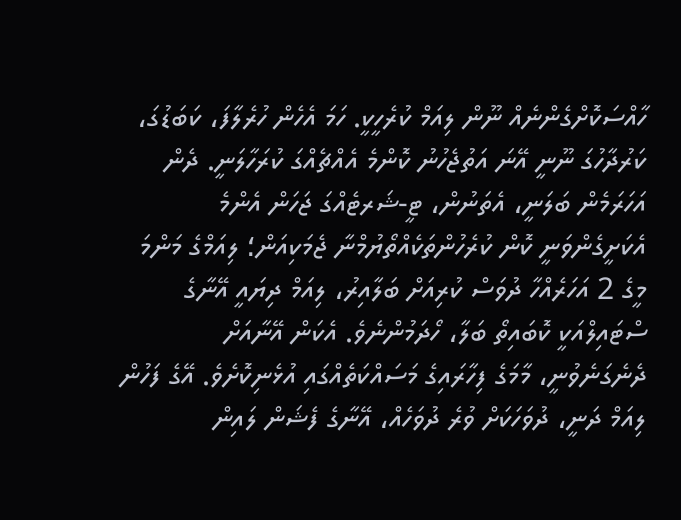ހާއްސަކޮށްގެންނެއް ނޫން ލިއަމް ކުރެހީކީ. ހަމަ އެހެން ހުރެލާފަ، ކަބަޑުގަ، ކަރުދާހުގަ ނޫނީ އޭނަ އަތުޖެހުނު ކޮންމެ އެއްޗެއްގަ ކުރަހާލަނީ. ދެން އަހަރަމެން ބަލަނީ، އެތަނުން، ޓީ-ޝަރޓެއްގަ ޖަހަން އެންމެ އެކަށީގެންވަނީ ކޮން ކުރެހުންތަކެއްތޯޔުމްނާ ޖެމަކިއަން؛ ލިއަމްގެ މަންމަ
މީގެ 2 އަހަރެއްހާ ދުވަސް ކުރިއަށް ބަލާއިރު، ލިއަމް ދިޔައީ އޭނާގެ ސްޓައިލްއަކީ ކޮބައިތޯ ބަލާ، ހޯދަމުންނެވެ. އެކަން އޭނާއަށް ދެނެގަނެވުނީ، މާމަގެ ފިހާރައިގެ މަސައްކަތެއްގައި އުޅެނިކޮށެވެ. އޭގެ ފަހުން ލިއަމް ދަނީ، ދުވަހަކަށް ވުރެ ދުވަހެއް، އޭނާގެ ފެޝަން ލައިން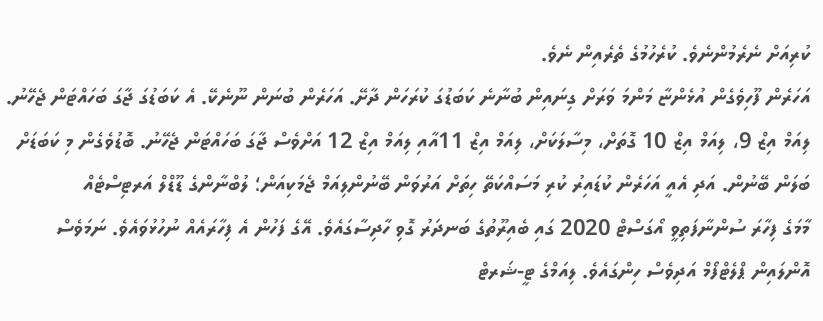ކުރިއަށް ނެރެމުންނެވެ. ކުރެހުމުގެ ތެރެއިން ނެވެ.
އަހަރެން ފޫހިވެގެން އުޅެންޏާ މަންމަ ވަރަށް ގިނައިން ބުނާނެ ކަބަޑުގަ ކުރަހަން ދާށޭ. އަހަރެން ބުނަން ނޫނެކޭ. އެ ކަބަޑުގަ ޖާގަ ބަހައްޓަން ޖެހޭނު. ލިއަމް އިޒް 9، ލިއަމް އިޒް 10 ގޮތަށް، މިސާލަކަށް، ލިއަމް އިޒް 11އާއި ލިއަމް އިޒް 12 އަށްވެސް ޖާގަ ބަހައްޓަން ޖެހޭނު. ބޮޑުވެގެން މި ކަބަޑަށް ބަލަން ބޭނުން. އަދި އެއީ އަހަރެން ކުޑައިރު ކުރި މަސައްކަތޭ ހިތަށް އަރުވަން ބޭނުންލިއަމް ޖެމަކިއަން؛ ލުބްނާންގެ ޑޫޑްލް އަރޓިސްޓެއް
މާމަގެ ފިހާރަ ސުންނާފަތިވީ އޯގަސްޓް 2020 ގައި ބެއިރޫތުގެ ބަނދަރު ގޮވި ހާދިސާގައެވެ. އޭގެ ފަހުން އެ ފިހާރައެއް ނުހުޅުވައެވެ. ނަމަވެސް އޮންލައިން ޕްލެޓްފޯމް އަދިވެސް ހިންގައެވެ. ލިއަމްގެ ޓީ-ޝަރޓް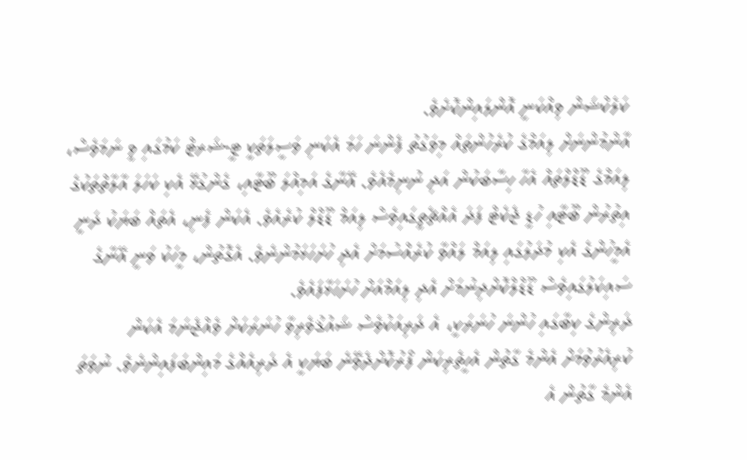ކަލެކްޝަން ވިއްކަނީ އޮންލައިންކޮށެވެ.
އާންމުންނަށް ލިއަމްގެ ކުރެހުންތައް މިވަގުތު ފެންނަ ހަމަ އެކަނި ވަސީލަތަކީ ޓީ-ޝަރޓް ކަމުގައި ވީ ނަމަވެސް، ލިއަމްގެ ޑޫޑްލްތައް އެހާ ހިސާބަކުން އަދި ނުނިމެއެވެ. އޭނާގެ އަމިއްލަ ބޫޓާއި، ގެންގުޅޭ އެކި ކަހަލަ އާލާތްތަކުގެ އިތުރުން ބޫޓާއި ހުޑީ ޖެކެޓް ފަދަ އެއްޗެތީގައިވެސް ލިއަމް ޑޫޑްލް ކުރެއެވެ. އެކަން ފެނި، އެތައް ބަޔަކު ދަނީ އެމީހުންގެ އެކި މުދަލުގައި ލިއަމް ލައްވާ ކުރެއްސުމަށް އެދި ހުށަހަޅަމުންނެވެ. އެގޮތުން، މީހަކު ވަނީ އޭނާގެ ސައިކަލުގައިވެސް ޑޫޑްލްކޮށްދިނުމަށް އެދި ލިއަމްއަށް ހުށަހަޅާފައެވެ.
ދަރިންގެ ކިބާގައި ހުންނަ ހުނަރަކީ، އެ ދަރިއަކުވެސް ޝައުޤުވެރިވާ ހުނަރަކަށް ވެއްޖެނަމަ އެކަން ކުރިއެރުވުމަށް އެންމެ ގާތުން އެހީތެރިކަން ފޯރުކޮށްދެވޭނެ ބަޔަކީ އެ ދަރިއެއްގެ މައިންބަފައިންނެވެ. ނުވަތަ އެންމެ ގާތުން އެ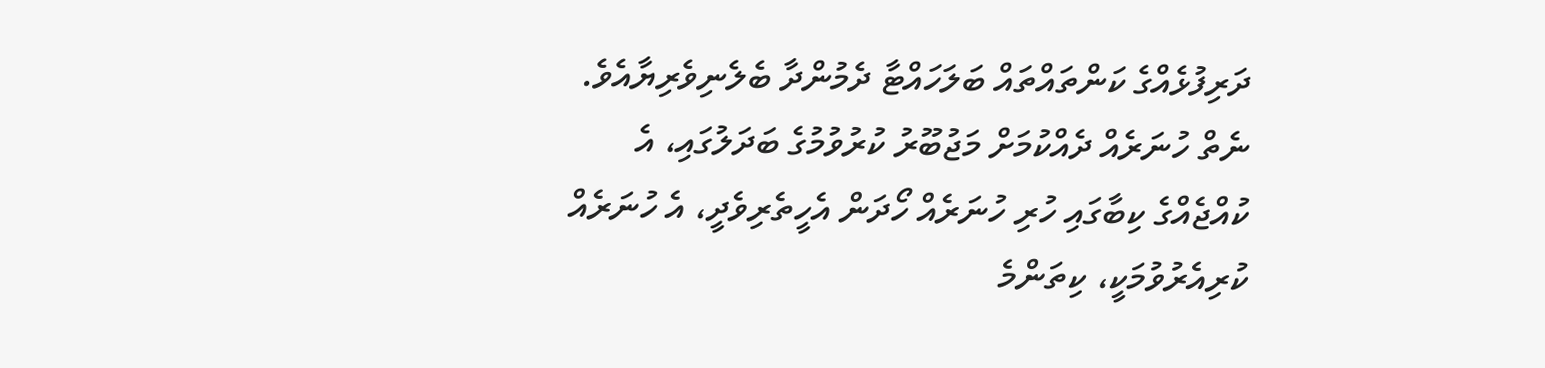ދަރިފުޅެއްގެ ކަންތައްތައް ބަލަހައްޓާ ދެމުންދާ ބެލެނިވެރިޔާއެވެ. ނެތް ހުނަރެއް ދެއްކުމަށް މަޖުބޫރު ކުރުވުމުގެ ބަދަލުގައި، އެ ކުއްޖެއްގެ ކިބާގައި ހުރި ހުނަރެއް ހޯދަން އެހީތެރިވެދީ، އެ ހުނަރެއް ކުރިއެރުވުމަކީ، ކިތަންމެ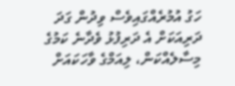ހަގު އުމުރެއްގައިވެސް ވިދުން ގަދަ ދަރިއަކަށް އެ ދަރިފުޅު ވެދާނެ ކަމުގެ މިސާލެއްކަން، ލިއަމްގެ ވާހަކައަށް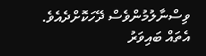ވިސްނާލުމުންވެސް ދޭހަކޮށްދެއެވެ. އެތައް ބައިވަރު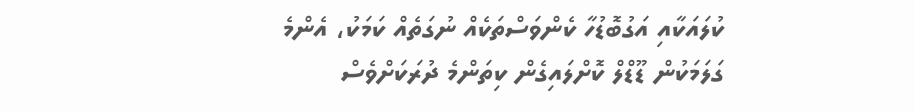ކުލައަކާއި އަގުބޮޑުހާ ކެންވަސްތަކެއް ނުގަތެއް ކަމަކު، އެންމެ ގަލަމަކުން ޑޫޑްލް ކޮށްލައިގެން ކިތަންމެ ދުރަކަށްވެސް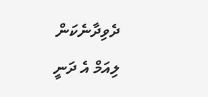ދެވިދާނެކަން ލިއަމް އެ ދަނީ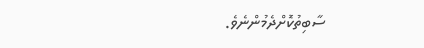ސާބިތުކޮށްދެމުންނެވެ.